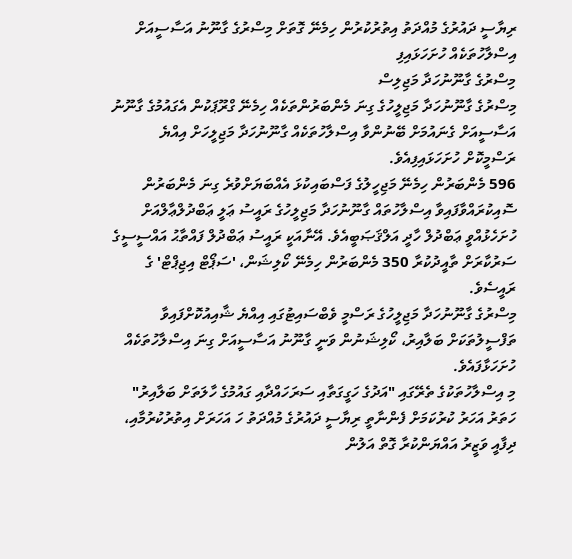ރިޔާސީ ދައުރުގެ މުއްދަތު އިތުރުކުރުން ހިމެނޭ ގޮތަށް މިސްރުގެ ގާނޫނު އަސާސީއަށް އިސްލާހުތަކެއް ހުށަހަޅައިފި
މިސްރުގެ ގާނޫނުހަދާ މަޖިލިސް
މިސްރުގެ ގާނޫނުހަދާ މަޖިލީހުގެ ގިނަ މެންބަރުންތަކެއް ހިމެނޭ ގްރޫޕަކުން އެގައުމުގެ ގާނޫނު އަސާސީއަށް ގެނައުމަށް ބޭނުންވާ އިސްލާހުތަކެއް ގާނޫނުހަދާ މަޖިލީހަށް އިއްޔެ ރަސްމީކޮށް ހުށަހަޅައިފިއެވެ.
596 މެންބަރުން ހިމެނޭ މަޖިހީލުގެ ފަސްބައިކުޅަ އެއްބަޔަށްވުރެ ގިނަ މެންބަރުން ސޮއިކުރައްވާފައިވާ އިސްލާހުތައް ގާނޫނުހަދާ މަޖިލީހުގެ ރައީސު ޢަލީ ޢަބްދުލްޢާލްއަށް ހުށަހެޅުއްވީ ޢަބްދުލް ހާދީ އަލްޤަޞަބީއެވެ. އޭނާއަކީ ރައީސު ޢަބްދުލް ފައްތާޙު އައްސީސީގެ ސަރުކާރަށް ތާއީދުކުރާ 350 މެންބަރުން ހިމެނޭ ކޯލިޝަން، 'ސަޕޯޓް އިޖިޕްޓް' ގެ ރައީސެވެ.
މިސްރުގެ ގާނޫނުހަދާ މަޖިލީހުގެ ރަސްމީ ވެބްސައިޓުގައި އިއްޔެ ޝާއިއުކޮށްފައިވާ ތަފްސީލުތަކަށް ބަލާއިރު، ކޯލިޝަނުން ވަނީ ގާނޫނު އަސާސީއަށް ގިނަ އިސްލާހުތަކެއް ހުށަހަޅާފައެވެ.
މި އިސްލާހުތަކުގެ ތެރޭގައި "އަދުގެ ހަގީގަތާއި ސަރަހައްދާއި ގައުމުގެ ހާލަތަށް ބަލާއިރު" ހަތަރު އަހަރު ކުރުކަމަށް ފެންނާތީ ރިޔާސީ ދައުރުގެ މުއްދަތު ހަ އަހަރަށް އިތުރުކުރުމާއި، ދިފާއީ ވަޒީރު އައްޔަންކުރާ ގޮތް އަލުން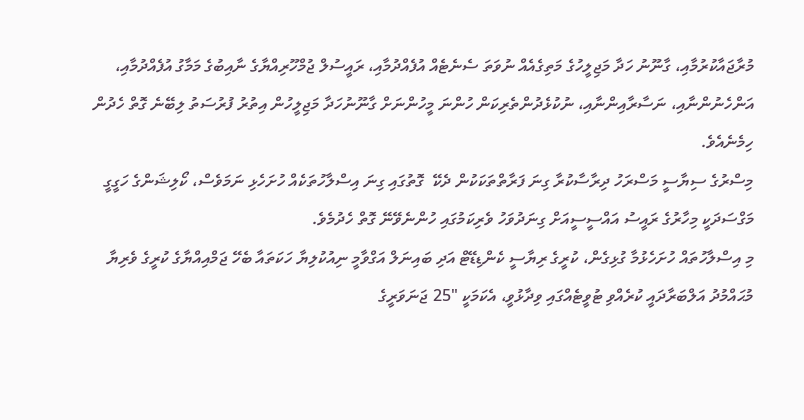މުރާޖައާކުރުމާއި، ގާނޫނު ހަދާ މަޖިލީހުގެ މަތިގެއެއް ނުވަތަ ސެނެޓެއް އުފެއްދުމާއި، ރައީސުލް ޖުމްހޫރިއްޔާގެ ނާއިބުގެ މަމާގު އުފެއްދުމާއި، އަންހެނުންނާއި، ނަސާރާއިންނާއި، ނުކުޅެދުންތެރިކަން ހުންނަ މީހުންނަށް ގާނޫނުހަދާ މަޖިލީހުން އިތުރު ފުރުސަތު ލިބޭނެ ގޮތް ހެދުން ހިމެނެއެވެ.
މިސްރުގެ ސިޔާސީ މަސްރަހު ދިރާސާކުރާ ގިނަ ފަރާތްތަކަކުން ދެކޭ  ގޮތުގައި ގިނަ އިސްލާހުތަކެއް ހުށަހެޅި ނަމަވެސް، ކޯލިޝަންގެ ހަގީގީ މަގްސަދަކީ މިހާރުގެ ރައީސު އައްސީސީއަށް ގިނަދުވަހު ވެރިކަމުގައި ހުންނެވޭނޭ ގޮތް ހެދުމެވެ.
މި އިސްލާހުތައް ހުށަހެޅުމާ ގުޅިގެން، ކުރީގެ ރިޔާސީ ކެންޑިޑޭޓް އަދި ބައިނަލް އަގްވާމީ ނިއުކުލިޔާ ހަކަތައާ ބެހޭ ޖަމްއިއްޔާގެ ކުރީގެ ވެރިޔާ މުޙައްމުދު އަލްބަރާދައީ ކުރެއްވި ޓުވީޓެއްގައި ވިދާޅުވީ، އެކަމަކީ "25 ޖަނަވަރީގެ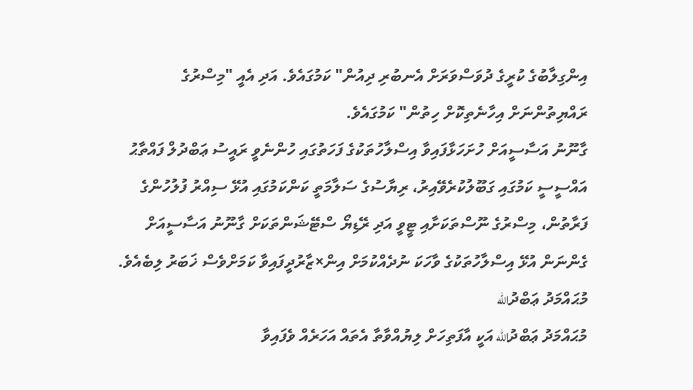އިންގިލާބުގެ ކުރީގެ ދުވަސްވަރަށް އެނބުރި ދިއުން" ކަމުގައެވެ. އަދި އެއީ "މިސްރުގެ ރައްޔިތުންނަށް އިހާނެތިކޮށް ހިތުން" ކަމުގައެވެ.
ގާނޫނު އަސާސީއަށް ހުށަހަޅާފައިވާ އިސްލާހުތަކުގެ ފަހަތުގައި ހުންނެވީ ރައީސު ޢަބްދުލް ފައްތާޙު އައްސީސީ ކަމުގައި ގަބޫލުކުރެވޭއިރު، ރިޔާސުގެ ސަލާމަތީ ކަންކަމުގައި އުޅޭ ސިއްރު ފުލުހުންގެ ފަރާތުން، މިސްރުގެ ނޫސްތަކަށާއި ޓީވީ އަދި ރޭޑިޔޯ ސްޓޭޝަންތަކަށް ގާނޫނު އަސާސީއަށް ގެންނަން އުޅޭ އިސްލާހުތަކުގެ ވާހަކަ ނުދެއްކުމަށް އިން×ޒާރުދީފައިވާ ކަމަށްވެސް ޚަބަރު ލިބެއެވެ.
މުޙައްމަދު ޢަބްދުالله
މުޙައްމަދު ޢަބްދުالله އަކީ އާފަތިހަށް ލިޔުއްވާތާ އެތައް އަހަރެއް ވެފައިވާ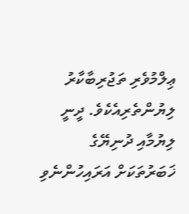ޢިލްމުވެރި ތަޖުރިބާކާރު ލިޔުންތެރިއެކެވެ. ދީނީ ލިޔުމާއި ދުނިޔޭގެ ޚަބަރުތަކަށް އަރައިހުންނެވި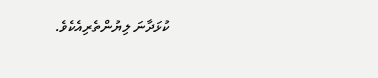ކުޅަދާނަ ލިޔުންތެރިއެކެވެ.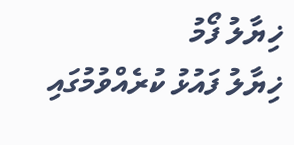ޚިޔާލު ފޯމު
ޚިޔާލު ފައުޅު ކުރެއްވުމުގައި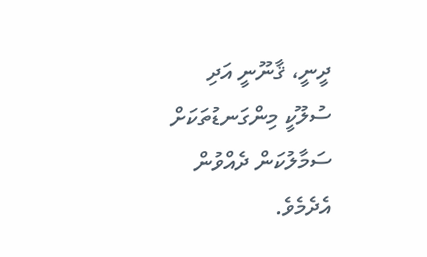ދީނީ، ޤާނޫނީ އަދި ސުލޫކީ މިންގަނޑުތަކަށް ސަމާލުކަން ދެއްވުން އެދެމެވެ.